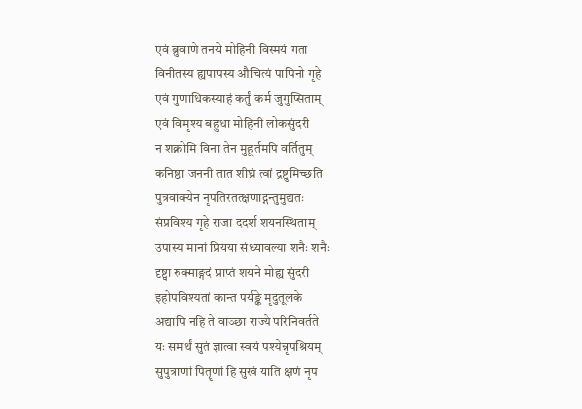एवं ब्रुवाणे तनये मोहिनी विस्मयं गता
विनीतस्य ह्यपापस्य औचित्यं पापिनो गृहे
एवं गुणाधिकस्याहं कर्तुं कर्म जुगुप्सिताम्
एवं विमृश्य बहुधा मोहिनी लोकसुंदरी
न शक्नोमि विना तेन मुहूर्तमपि वर्तितुम्
कनिष्ठा जननी तात शीघ्रं त्वां द्रष्टुमिच्छति
पुत्रवाक्येन नृपतिरतत्क्षणाद्गन्तुमुद्यतः
संप्रविश्य गृहे राजा ददर्श शयनस्थिताम्
उपास्य मानां प्रियया संध्यावल्या शनैः शनैः
दृष्ट्वा रुक्माङ्गदं प्राप्तं शयने मोह्य सुंदरी
इहोपविश्यतां कान्त पर्यङ्के मृदुतूलके
अद्यापि नहि ते वाञ्छा राज्ये परिनिवर्तते
यः समर्थं सुतं ज्ञात्वा स्वयं पश्येन्नृपश्रियम्
सुपुत्राणां पितॄणां हि सुखं याति क्षणं नृप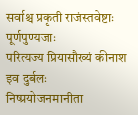सर्वाश्च प्रकृती राजंस्तवेष्टाः पूर्णपुण्यजाः
परित्यज्य प्रियासौख्यं कीनाश इव दुर्बलः
निष्प्रयोजनमानीता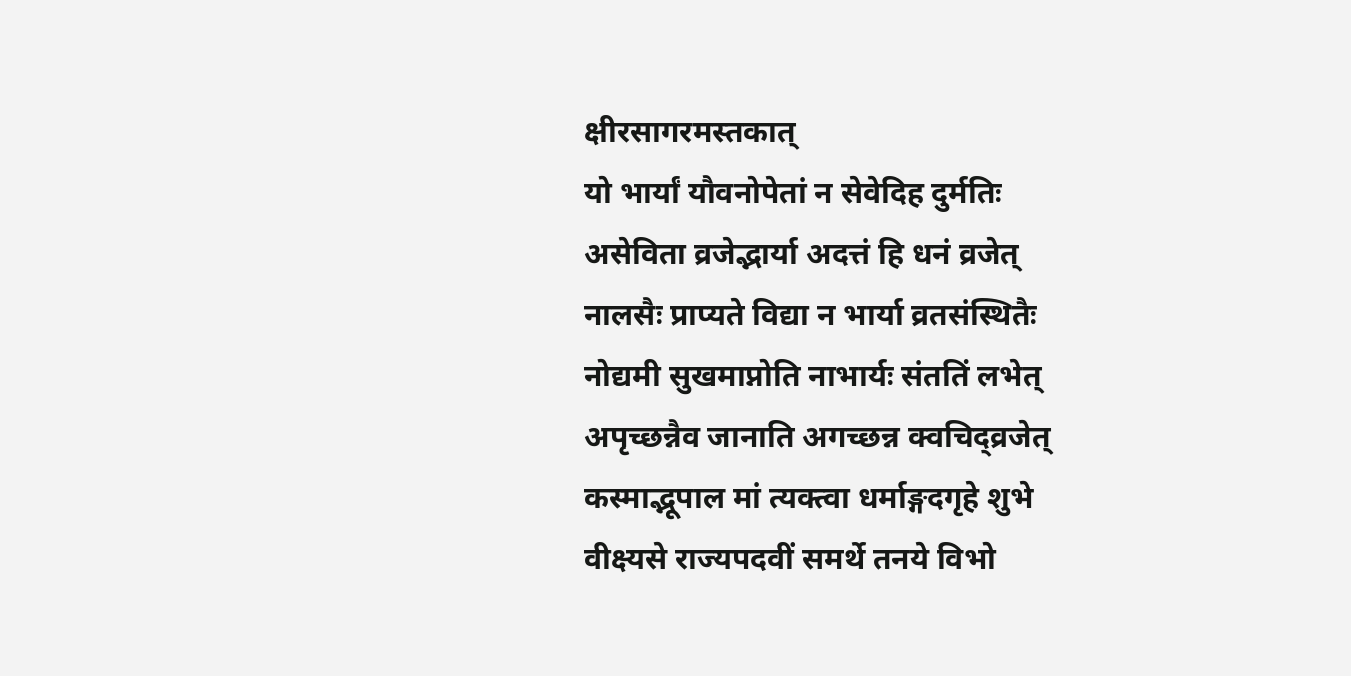क्षीरसागरमस्तकात्
यो भार्यां यौवनोपेतां न सेवेदिह दुर्मतिः
असेविता व्रजेद्भार्या अदत्तं हि धनं व्रजेत्
नालसैः प्राप्यते विद्या न भार्या व्रतसंस्थितैः
नोद्यमी सुखमाप्नोति नाभार्यः संततिं लभेत्
अपृच्छन्नैव जानाति अगच्छन्न क्वचिद्व्रजेत्
कस्माद्भूपाल मां त्यक्त्वा धर्माङ्गदगृहे शुभे
वीक्ष्यसे राज्यपदवीं समर्थे तनये विभो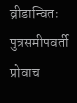व्रीडान्वितः पुत्रसमीपवर्ती प्रोवाच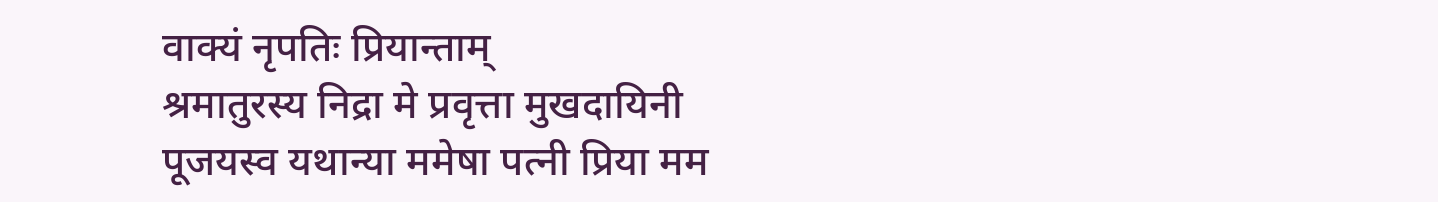वाक्यं नृपतिः प्रियान्ताम्
श्रमातुरस्य निद्रा मे प्रवृत्ता मुखदायिनी
पूजयस्व यथान्या ममेषा पत्नी प्रिया मम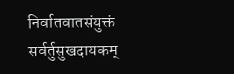निर्वातवातसंयुक्तं सर्वर्तुसुखदायकम्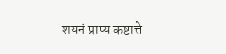शयनं प्राप्य कष्टात्ते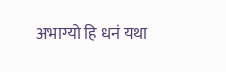अभाग्यो हि धनं यथा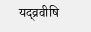यद्व्रवीषि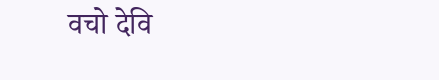वचो देवि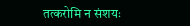तत्करोमि न संशयः